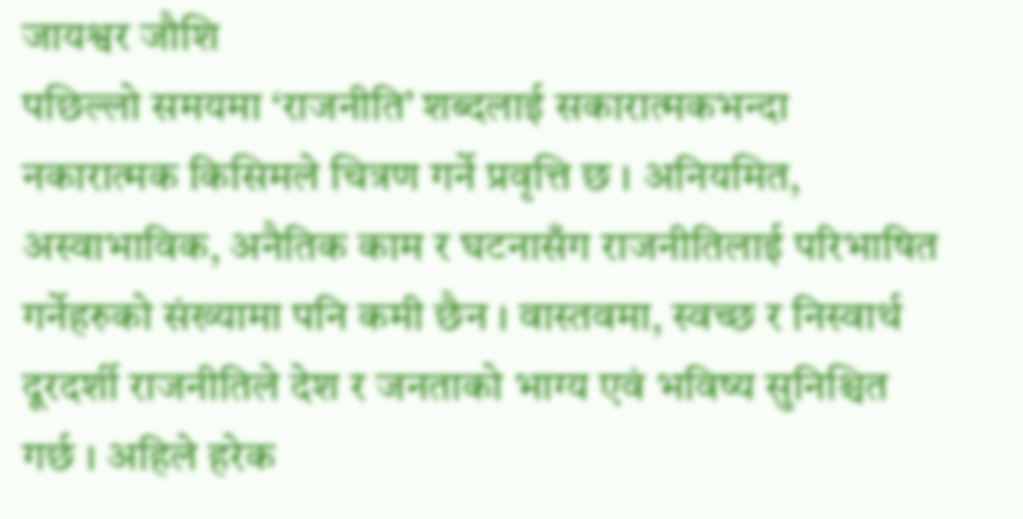जायश्वर जौशि
पछिल्लो समयमा ‘राजनीति’ शब्दलाई सकारात्मकभन्दा नकारात्मक किसिमले चित्रण गर्ने प्रवृत्ति छ । अनियमित, अस्वाभाविक, अनैतिक काम र घटनासँग राजनीतिलाई परिभाषित गर्नेहरुको संख्यामा पनि कमी छैन । वास्तवमा, स्वच्छ र निस्वार्थ दूरदर्शी राजनीतिले देश र जनताको भाग्य एवं भविष्य सुनिश्चित गर्छ । अहिले हरेक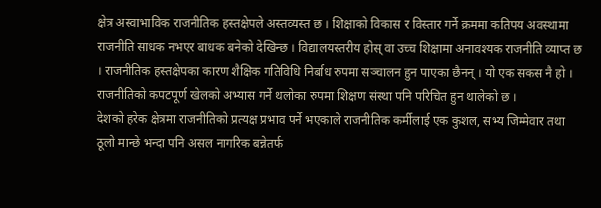क्षेत्र अस्वाभाविक राजनीतिक हस्तक्षेपले अस्तव्यस्त छ । शिक्षाको विकास र विस्तार गर्ने क्रममा कतिपय अवस्थामा राजनीति साधक नभएर बाधक बनेको देखिन्छ । विद्यालयस्तरीय होस् वा उच्च शिक्षामा अनावश्यक राजनीति व्याप्त छ । राजनीतिक हस्तक्षेपका कारण शैक्षिक गतिविधि निर्बाध रुपमा सञ्चालन हुन पाएका छैनन् । यो एक सकस नै हो ।
राजनीतिको कपटपूर्ण खेलको अभ्यास गर्ने थलोका रुपमा शिक्षण संस्था पनि परिचित हुन थालेको छ ।
देशको हरेक क्षेत्रमा राजनीतिको प्रत्यक्ष प्रभाव पर्ने भएकाले राजनीतिक कर्मीलाई एक कुशल, सभ्य जिम्मेवार तथा ठूलो मान्छे भन्दा पनि असल नागरिक बन्नेतर्फ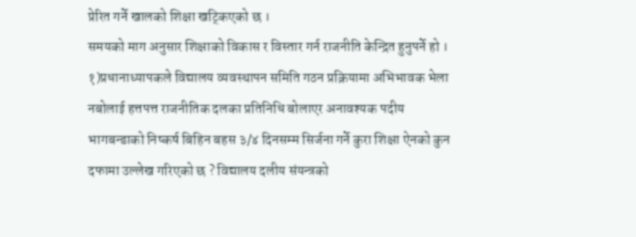प्रेरित गर्ने खालको शिक्षा खट्किएको छ ।
समयको माग अनुसार शिक्षाको विकास र विस्तार गर्न राजनीति केन्द्रित हुनुपर्ने हो ।
१)प्रधानाध्यापकले विद्यालय व्यवस्थापन समिति गठन प्रक्रियामा अभिभावक भेला नबोलाई हत्तपत्त राजनीतिक दलका प्रतिनिधि बोलाएर अनावश्यक पदीय भागबन्डाको निष्कर्ष बिहिन बहस ३/४ दिनसम्म सिर्जना गर्ने कुरा शिक्षा ऐनको कुन दफामा उल्लेख गरिएको छ ? विद्यालय दलीय संयन्त्रको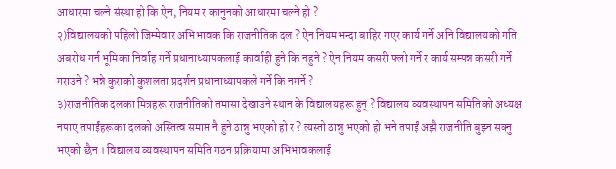आधारमा चल्ने संस्था हो कि ऐन, नियम र कानुनको आधारमा चल्ने हो ?
२)विद्यालयको पहिलो जिम्मेवार अभिभावक कि राजनीतिक दल ? ऐन नियमभन्दा बाहिर गएर कार्य गर्ने अनि विद्यालयको गति अबरोध गर्न भूमिका निर्वाह गर्ने प्रधानाध्यापकलाई कार्वाही हुने कि नहुने ? ऐन नियम कसरी फ्लो गर्ने र कार्य सम्पन्न कसरी गर्ने गराउने ? भन्ने कुराको कुशलता प्रदर्शन प्रधानाध्यापकले गर्ने कि नगर्ने ?
३)राजनीतिक दलका मित्रहरू राजनीतिको तमासा देखाउने स्थान के विद्यालयहरू हुन् ? विद्यालय व्यवस्थापन समितिको अध्यक्ष नपाए तपाईंहरूका दलको अस्तित्व समाप्त नै हुने ठान्नु भएको हो र ? त्यस्तो ठान्नु भएको हो भने तपाईं अझै राजनीति बुझ्न सक्नु भएको छैन । विद्यालय व्यवस्थापन समिति गठन प्रक्रियामा अभिभावकलाई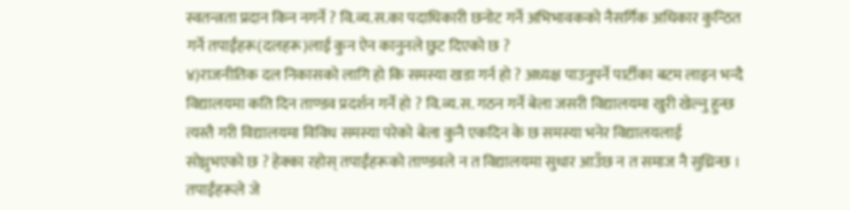स्वतन्त्रता प्रदान किन नगर्ने ? वि.व्य.स.का पदाधिकारी छनोट गर्ने अभिभावकको नैसर्गिक अधिकार कुन्ठित गर्ने तपाईंहरू(दलहरू)लाई कुन ऐन कानुनले छुट दिएको छ ?
४)राजनीतिक दल निकासको लागि हो कि समस्या खडा गर्न हो ? अध्यक्ष पाउनुपर्ने पार्टीका बटम लाइन भन्दै विद्यालयमा कति दिन ताण्डव प्रदर्शन गर्ने हो ? वि.व्य.स. गठन गर्ने बेला जसरी विद्यालयमा खुरी खेल्नु हुन्छ त्यस्तै गरी विद्यालयमा विविध समस्या परेको बेला कुनै एकदिन के छ समस्या भनेर विद्यालयलाई सोध्नुभएको छ ? हेक्का रहोस् तपाईंहरूको ताण्डवले न त विद्यालयमा सुधार आउँछ न त समाज नै सुध्रिन्छ । तपाईंहरूले जे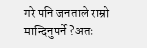गरे पनि जनताले राम्रो मान्दिनुपर्ने ?अतः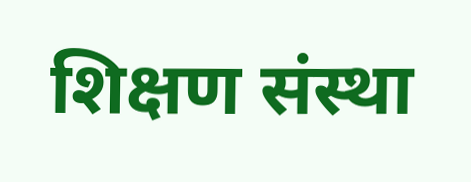शिक्षण संस्था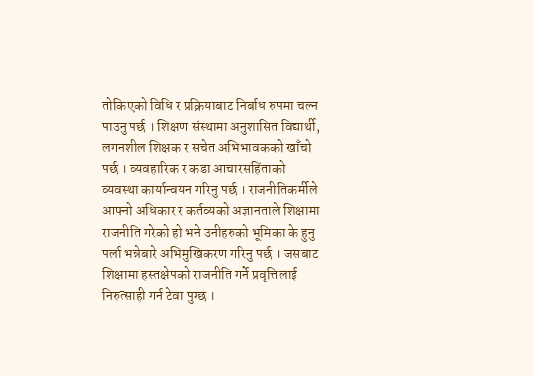तोकिएको विधि र प्रक्रियाबाट निर्बाध रुपमा चल्न पाउनु पर्छ । शिक्षण संस्थामा अनुशासित विद्यार्थी, लगनशील शिक्षक र सचेत अभिभावकको खाँचो पर्छ । व्यवहारिक र कडा आचारसहिंताको व्यवस्था कार्यान्वयन गरिनु पर्छ । राजनीतिकर्मीले आफ्नो अधिकार र कर्तव्यको अज्ञानताले शिक्षामा राजनीति गरेको हो भने उनीहरुको भूमिका के हुनु पर्ला भन्नेबारे अभिमुखिकरण गरिनु पर्छ । जसबाट शिक्षामा हस्तक्षेपको राजनीति गर्ने प्रवृत्तिलाई निरुत्साही गर्न टेवा पुग्छ ।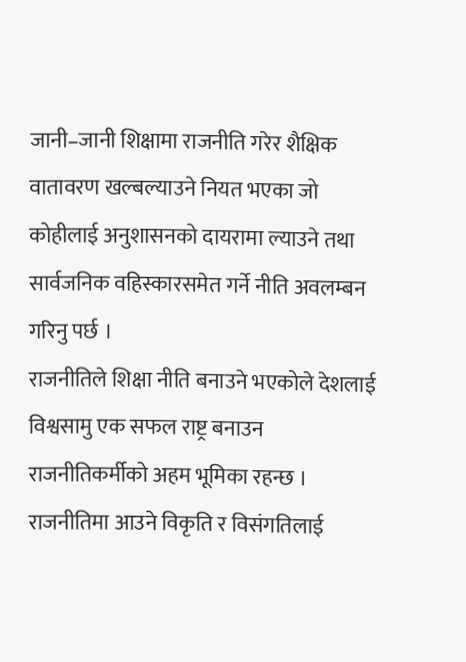जानी–जानी शिक्षामा राजनीति गरेर शैक्षिक वातावरण खल्बल्याउने नियत भएका जो कोहीलाई अनुशासनको दायरामा ल्याउने तथा सार्वजनिक वहिस्कारसमेत गर्ने नीति अवलम्बन गरिनु पर्छ ।
राजनीतिले शिक्षा नीति बनाउने भएकोले देशलाई विश्वसामु एक सफल राष्ट्र बनाउन राजनीतिकर्मीको अहम भूमिका रहन्छ । राजनीतिमा आउने विकृति र विसंगतिलाई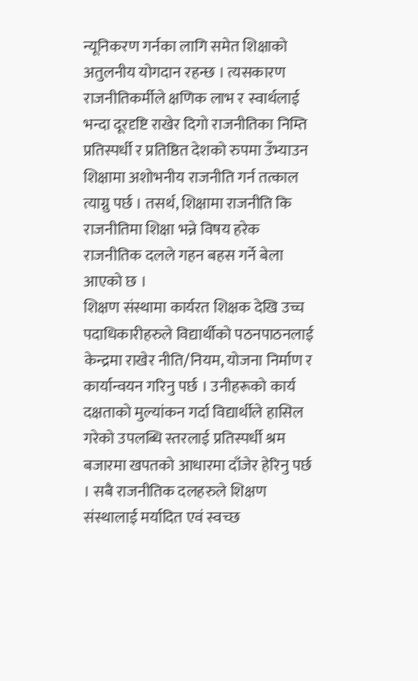न्यूनिकरण गर्नका लागि समेत शिक्षाको अतुलनीय योगदान रहन्छ । त्यसकारण राजनीतिकर्मीले क्षणिक लाभ र स्वार्थलाई भन्दा दूरदृष्टि राखेर दिगो राजनीतिका निम्ति प्रतिस्पर्धी र प्रतिष्ठित देशको रुपमा उँभ्याउन शिक्षामा अशोभनीय राजनीति गर्न तत्काल त्याग्नु पर्छ । तसर्थ, शिक्षामा राजनीति कि राजनीतिमा शिक्षा भन्ने विषय हरेक राजनीतिक दलले गहन बहस गर्ने बेला आएको छ ।
शिक्षण संस्थामा कार्यरत शिक्षक देखि उच्च पदाधिकारीहरुले विद्यार्थीको पठनपाठनलाई केन्द्रमा राखेर नीति/नियम, योजना निर्माण र कार्यान्वयन गरिनु पर्छ । उनीहरूको कार्य दक्षताको मुल्यांकन गर्दा विद्यार्थीले हासिल गरेको उपलब्धि स्तरलाई प्रतिस्पर्धी श्रम बजारमा खपतको आधारमा दाँजेर हेरिनु पर्छ । सबै राजनीतिक दलहरुले शिक्षण संस्थालाई मर्यादित एवं स्वच्छ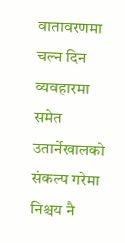वातावरणमा चल्न दिन व्यवहारमा समेत उतार्नेखालको संकल्प गरेमा निश्चय नै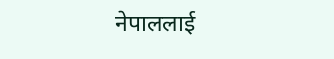नेपाललाई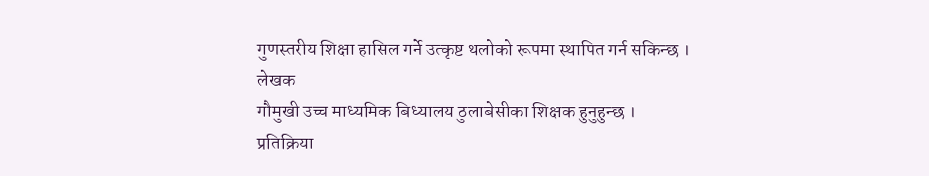गुणस्तरीय शिक्षा हासिल गर्ने उत्कृष्ट थलोको रूपमा स्थापित गर्न सकिन्छ ।
लेखक
गौमुखी उच्च माध्यमिक बिध्यालय ठुलाबेसीका शिक्षक हुनुहुन्छ ।
प्रतिक्रिया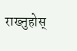राख्नुहोस्